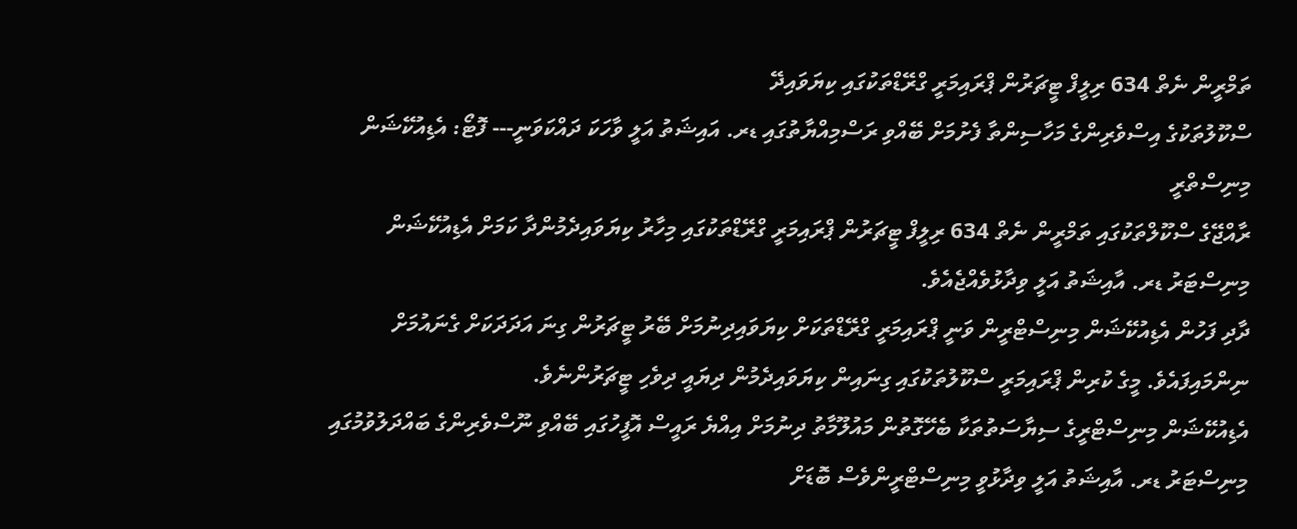ތަމްރީން ނެތް 634 ރިލީފް ޓީޗަރުން ޕްރައިމަރީ ގްރޭޑްތަކުގައި ކިޔަވައިދޭ
ސްކޫލުތަކުގެ އިސްވެރިންގެ މަހާސިންތާ ފެށުމަށް ބޭއްވި ރަސްމިއްޔާތުގައި ޑރ. އައިޝަތު އަލީ ވާހަކަ ދައްކަވަނީ--- ފޮޓޯ: އެޑިއުކޭޝަން މިނިސްތްރީ
ރާއްޖޭގެ ސްކޫލްތަކުގައި ތަމްރީން ނެތް 634 ރިލީފް ޓީޗަރުން ޕްރައިމަރީ ގްރޭޑްތަކުގައި މިހާރު ކިޔަވައިދެމުންދާ ކަމަށް އެޑިއުކޭޝަން މިނިސްޓަރު ޑރ. އާއިޝަތު އަލީ ވިދާޅުވެއްޖެއެވެ.
ދާދި ފަހުން އެޑިއުކޭޝަން މިނިސްޓްރީން ވަނީ ޕްރައިމަރީ ގްރޭޑްތަކަށް ކިޔަވައިދިނުމަށް ބޭރު ޓީޗަރުން ގިނަ އަދަދަކަށް ގެނައުމަށް ނިންމައިފައެވެ. މީގެ ކުރިން ޕްރައިމަރީ ސްކޫލުތަކުގައި ގިނައިން ކިޔަވައިދެމުން ދިޔައީ ދިވެހި ޓީޗަރުންނެވެ.
އެޑިއުކޭޝަން މިނިސްޓްރީގެ ސިޔާސަތުތަކާ ބެހޭގޮތުން މައުލޫމާތު ދިނުމަށް އިއްޔެ ރައީސް އޮފީހުގައި ބޭއްވި ނޫސްވެރިންގެ ބައްދަލުވުމުގައި މިނިސްޓަރު ޑރ. އާއިޝަތު އަލީ ވިދާޅުވީ މިނިސްޓްރީންވެސް ބޮޑަށް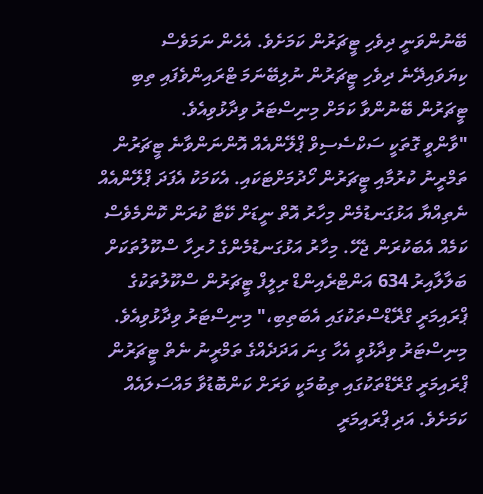ބޭނުންވަނީ ދިވެހި ޓީޗަރުން ކަމަށެވެ. އެހެން ނަމަވެސް ކިޔަވައިދޭނެ ދިވެހި ޓީޗަރުން ނުލިބޭނަމަ ޓްރައިންވެފައި ތިބި ޓީޗަރުން ބޭނުންވާ ކަމަށް މިނިސްޓަރު ވިދާޅުވިއެވެ.
"ވާންވީ ގޮތަކީ ސަކްސެސިވް ޕްލޭންއެއް އޮންނަންވާނެ ޓީޗަރުން ތަމްރީނު ކުރުމާއި ޓީޗަރުން ހޯދުމަށްޓަކައި. އެކަމަކު އެފަދަ ޕްލޭންއެއް ނެތިއްޔާ އަޅުގަނޑުމެން މިހާރު އޮތް ނީޑަށް ކޭޓާ ކުރަން ކޮންމެވެސް ކަމެއް އެބަކުރަން ޖެހޭ. މިހާރު އަޅުގަނޑުމެންގެ ހުރިހާ ސްކޫލުތަކަށް ބަލާލާއިރު 634 އަންޓްރެއިންޑް ރިލީފް ޓީޗަރުން ސްކޫލުތަކުގެ ޕްރައިމަރީ ގްޜޭޑްސްތަކުގައި އެބަތިބި،" މިނިސްޓަރު ވިދާޅުވިއެވެ.
މިނިސްޓަރު ވިދާޅުވީ އެހާ ގިނަ އަދަދެއްގެ ތަމްރީނު ނެތް ޓީޗަރުން ޕްރައިމަރީ ގްރޭޑްތަކުގައި ތިބުމަކީ ވަރަށް ކަންބޮޑުވާ މައްސަލައެއް ކަމަށެވެ. އަދި ޕްރައިމަރީ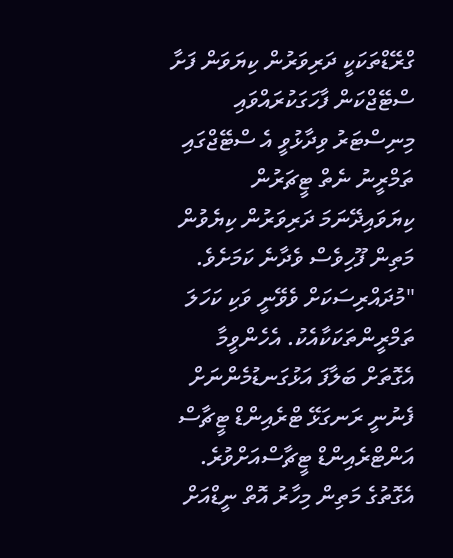ގްރޭޑްތަކަކީ ދަރިވަރުން ކިޔަވަން ފަށާ ސްޓޭޖްކަން ފާހަގަކުރައްވައި މިނިސްޓަރު ވިދާޅުވީ އެ ސްޓޭޖްގައި ތަމްރީނު ނެތް ޓީޗަރުން ކިޔަވައިދޭނަމަ ދަރިވަރުން ކިޔެވުން މަތިން ފޫހިވެސް ވެދާނެ ކަމަށެވެ.
"މުދައްރިސަކަށް ވެވޭނީ ވަކި ކަހަލަ ތަމްރީންތަކަކާއެކު. އެހެންވީމާ އެގޮތަށް ބަލާފަ އަޅުގަނޑުމެންނަށް ފެނުނީ ރަނގަޅޭ ޓްރެއިންޑް ޓީޗާސް އަންޓްރެއިންޑް ޓީޗާސްއަށްވުރެ. އެގޮތުގެ މަތިން މިހާރު އޮތް ނީޑްއަށް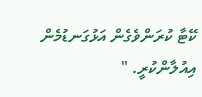ކޭޓާ ކުރަންވެގެން އަޅުގަނޑުމެން އިއުލާންކުރީ. "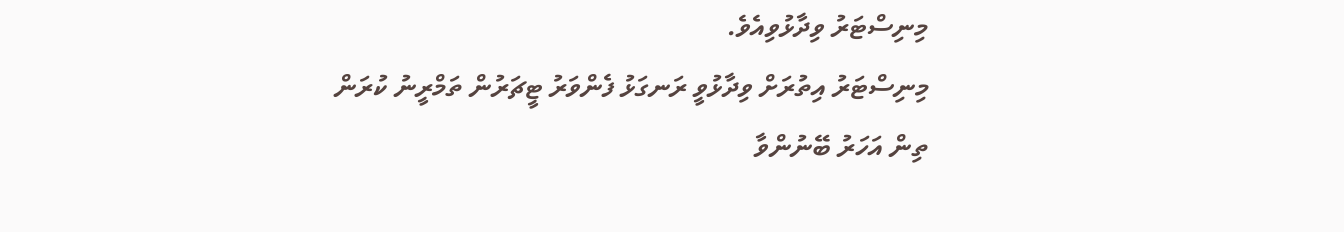މިނިސްޓަރު ވިދާޅުވިއެވެ.
މިނިސްޓަރު އިތުރަށް ވިދާޅުވީ ރަނގަޅު ފެންވަރު ޓީޗަރުން ތަމްރީނު ކުރަން ތިން އަހަރު ބޭނުންވާ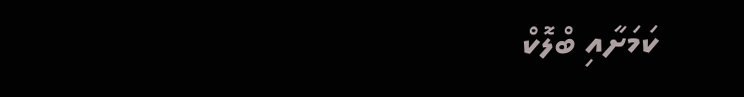ކަމަށާއި ބްލޮކް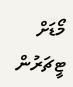މޯޑަށް ޓީޗަރުން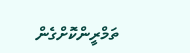ތަމްރީންކޮށްގެން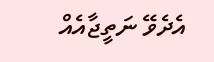އެދެވޭ ނަތީޖާއެއް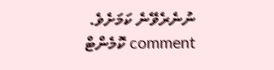ނުނެރެވޭނެ ކަމަށެވެ.
comment ކޮމެންޓް